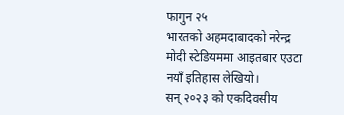फागुन २५
भारतको अहमदाबादको नरेन्द्र मोदी स्टेडियममा आइतबार एउटा नयाँ इतिहास लेखियो।
सन् २०२३ को एकदिवसीय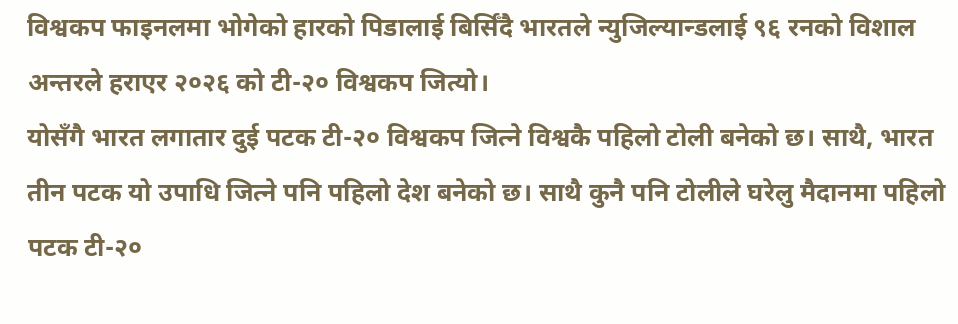विश्वकप फाइनलमा भोगेको हारको पिडालाई बिर्सिँदै भारतले न्युजिल्यान्डलाई ९६ रनको विशाल अन्तरले हराएर २०२६ को टी-२० विश्वकप जित्यो।
योसँगै भारत लगातार दुई पटक टी-२० विश्वकप जित्ने विश्वकै पहिलो टोली बनेको छ। साथै, भारत तीन पटक यो उपाधि जित्ने पनि पहिलो देश बनेको छ। साथै कुनै पनि टोलीले घरेलु मैदानमा पहिलो पटक टी-२०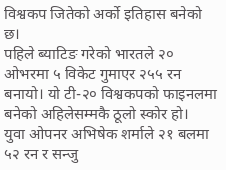विश्वकप जितेको अर्को इतिहास बनेको छ।
पहिले ब्याटिङ गरेको भारतले २० ओभरमा ५ विकेट गुमाएर २५५ रन बनायो। यो टी-२० विश्वकपको फाइनलमा बनेको अहिलेसम्मकै ठूलो स्कोर हो।
युवा ओपनर अभिषेक शर्माले २१ बलमा ५२ रन र सन्जु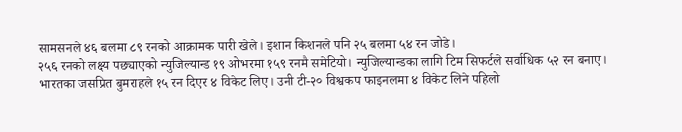सामसनले ४६ बलमा ८९ रनको आक्रामक पारी खेले। इशान किशनले पनि २५ बलमा ५४ रन जोडे।
२५६ रनको लक्ष्य पछ्याएको न्युजिल्यान्ड १९ ओभरमा १५९ रनमै समेटियो। न्युजिल्यान्डका लागि टिम सिफर्टले सर्वाधिक ५२ रन बनाए।
भारतका जसप्रित बुमराहले १५ रन दिएर ४ विकेट लिए। उनी टी-२० विश्वकप फाइनलमा ४ विकेट लिने पहिलो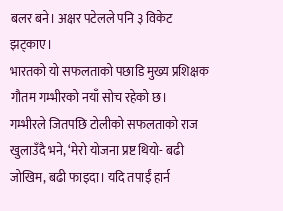बलर बने। अक्षर पटेलले पनि ३ विकेट झट्काए।
भारतको यो सफलताको पछाडि मुख्य प्रशिक्षक गौतम गम्भीरको नयाँ सोच रहेको छ।
गम्भीरले जितपछि टोलीको सफलताको राज खुलाउँदै भने, ‘मेरो योजना प्रष्ट थियो- बढी जोखिम, बढी फाइदा। यदि तपाईं हार्न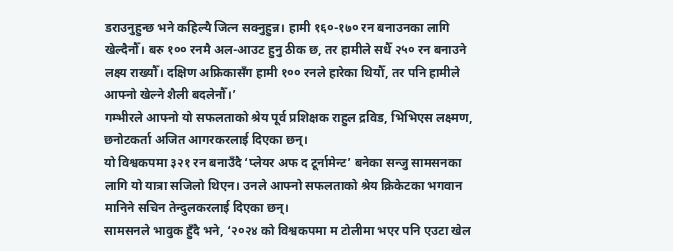डराउनुहुन्छ भने कहिल्यै जित्न सक्नुहुन्न। हामी १६०-१७० रन बनाउनका लागि खेल्दैनौँ। बरु १०० रनमै अल-आउट हुनु ठीक छ, तर हामीले सधैँ २५० रन बनाउने लक्ष्य राख्यौँ। दक्षिण अफ्रिकासँग हामी १०० रनले हारेका थियौँ, तर पनि हामीले आफ्नो खेल्ने शैली बदलेनौँ।’
गम्भीरले आफ्नो यो सफलताको श्रेय पूर्व प्रशिक्षक राहुल द्रविड, भिभिएस लक्ष्मण, छनोटकर्ता अजित आगरकरलाई दिएका छन्।
यो विश्वकपमा ३२१ रन बनाउँदै ‘प्लेयर अफ द टूर्नामेन्ट’ बनेका सन्जु सामसनका लागि यो यात्रा सजिलो थिएन। उनले आफ्नो सफलताको श्रेय क्रिकेटका भगवान मानिने सचिन तेन्दुलकरलाई दिएका छन्।
सामसनले भावुक हुँदै भने, ‘२०२४ को विश्वकपमा म टोलीमा भएर पनि एउटा खेल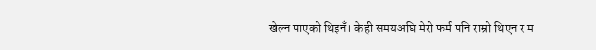खेल्न पाएको थिइनँ। केही समयअघि मेरो फर्म पनि राम्रो थिएन र म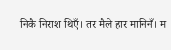निकै निराश थिएँ। तर मैले हार मानिनँ। म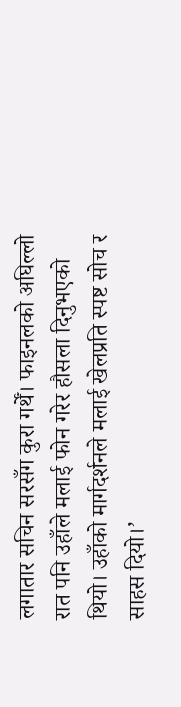लगातार सचिन सरसँग कुरा गर्थेँ। फाइनलको अघिल्लो रात पनि उहाँले मलाई फोन गरेर हौसला दिनुभएको थियो। उहाँको मार्गदर्शनले मलाई खेलप्रति स्पष्ट सोच र साहस दियो।’